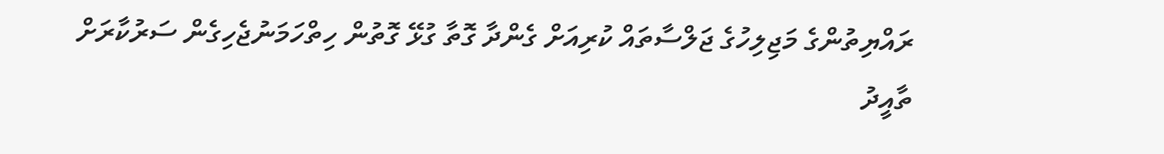ރައްޔިތުންގެ މަޖިލިހުގެ ޖަލްސާތައް ކުރިއަށް ގެންދާ ގޮތާ ގުޅޭ ގޮތުން ހިތްހަމަނުޖެހިގެން ސަރުކާރަށް ތާއީދު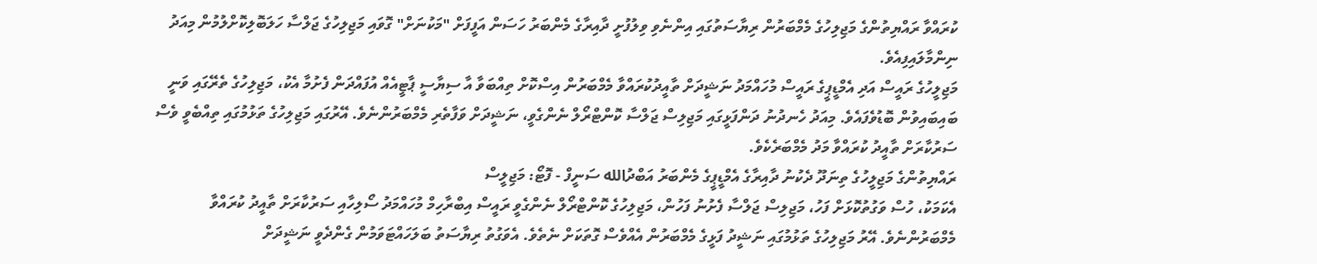ކުރައްވާ ރައްޔިތުންގެ މަޖިލިހުގެ މެމްބަރުން ރިޔާސަތުގައި އިންނެވި ވިލުފުށީ ދާއިރާގެ މެންބަރު ހަސަން އަފީފަށް "މަކުނަށް" ގޮވައި މަޖިލިހުގެ ޖަލްސާ ހަލަބޮލިކޮށްލުމުން މިއަދު ނިންމާލައިފިއެވެ.
މަޖިލީހުގެ ރައީސް އަދި އެމްޑީޕީގެ ރައީސް މުހައްމަދު ނަޝީދަށް ތާއީދުކުރައްވާ މެމްބަރުން އިސްކޮށް ތިއްބަވާ އާ ސިޔާސީ ޕާޓީއެއް އުފައްދަން ފެށުމާ އެކު، މަޖިލިހުގެ ތެރޭގައި ވަނީ ބައިބައިވުން ބޮޑުވެފައެވެ. މިއަދު ހެނދުނު ދަންފަޅީގައި މަޖިލިސް ޖަލްސާ ކޮންޓްރޯލް ނެންގެވީ، ނަޝީދަށް ވަފާތެރި މެމްބަރުންނެވެ. އޭރުގައި މަޖިލިހުގެ ތަޅުމުގައި ތިއްބެވީ ވެސް ސަރުކާރަށް ތާއީދު ކުރައްވާ މަދު މެމްބަރެކެވެ.
ރައްޔިތުންގެ މަޖިލީހުގެ ތިނަދޫ ދެކުނު ދާއިރާގެ އެމްޑީޕީގެ މެންބަރު އަބްދުالله ސަނީފް - ފޮޓޯ: މަޖިލީސް
އެކަމަކު، ހުސް ވަގުތުކޮޅަށް ފަހު، މަޖިލިސް ޖަލްސާ ފެށުނު ފަހުން، މަޖިލިހުގެ ކޮންޓްރޯލް ނެންގެވީ ރައީސް އިބްރާހިމް މުހައްމަދު ސޯލިހާއި ސަރުކާރަށް ތާއީދު ކުރައްވާ މެމްބަރުންނެވެ. އޭރު މަޖިލިހުގެ ތަޅުމުގައި ނަޝީދު ފަޅީގެ މެމްބަރުން އެއްވެސް ގޮތަކަށް ނެތެވެ. އެވަގުތު ރިޔާސަތު ބަލަހައްޓަވަމުން ގެންދެވީ ނަޝީދަށް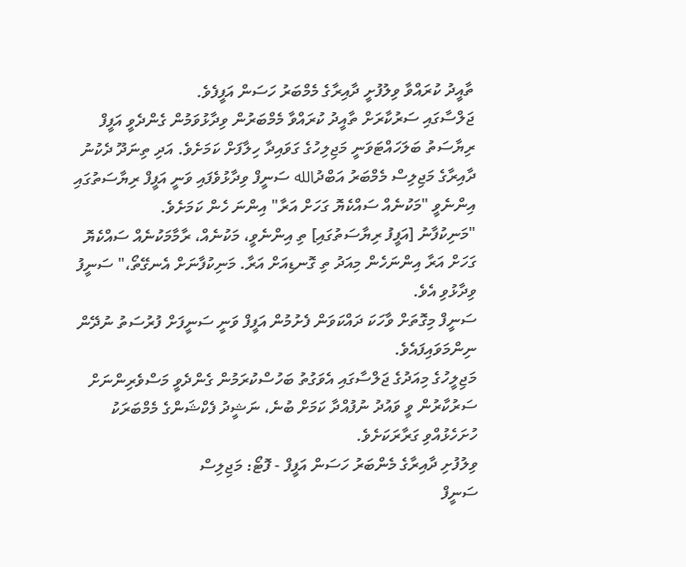ތާއީދު ކުރައްވާ ވިލުފުށީ ދާއިރާގެ މެމްބަރު ހަސަން އަފީފެވެ.
ޖަލްސާގައި ސަރުކާރަށް ތާއީދު ކުރައްވާ މެމްބަރުން ވިދާޅުވަމުން ގެންދެވީ އަފީފް ރިޔާސަތު ބަލަހައްޓަވަނީ މަޖިލިހުގެ ގަވައިދާ ހިލާފަށް ކަމަށެވެ. އަދި ތިނަދޫ ދެކުނު ދާއިރާގެ މަޖިލިސް މެމްބަރު އަބްދުالله ސަނީފް ވިދާޅުވެފައި ވަނީ އަފީފް ރިޔާސަތުގައި އިންނެވީ "މަކުނެއް ސައްކެޔޮ ގަހަށް އަރާ" އިންނަ ހެން ކަމަށެވެ.
"މަނިކުފާނު [އަފީފު ރިޔާސަތުގައި] ތި އިންނެވީ، މަކުނެއް، ރާމާމަކުނެއް ސައްކެޔޮ ގަހަށް އަރާ އިންނަހެން މިއަދު ތި ގޮނޑިއަށް އަރާ. މަނިކުފާނަށް އެނގޭތޯ،" ސަނީފު ވިދާޅުވި އެވެ.
ސަނީފް މިގޮތަށް ވާހަކަ ދައްކަވަން ފެށުމުން އަފީފް ވަނީ ސަނީފަށް ފުރުސަތު ނުދޭން ނިންމަވައިފައެވެ.
މަޖިލީހުގެ މިއަދުގެ ޖަލްސާގައި އެވަގުތު ބަހުސްކުރަމުން ގެންދެވީ މަސްވެރިންނަށް ސަރުކާރުން ވީ ވައުދު ނުފުއްދާ ކަމަށް ބުނެ، ނަޝީދު ފެކްޝަންގެ މެމްބަރަކު ހުށަހެޅުއްވި ގަރާރަކަށެވެ.
ވިލުފުށި ދާއިރާގެ މެންބަރު ހަސަން އަފީފް - ފޮޓޯ: މަޖިލިސް
ސަނީފް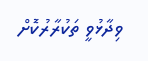ވިދާޅުވީ ތަކުރާރުކޮށް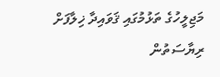މަޖިލީހުގެ ތަޅުމުގައި ޤަވައިދާ ޚިލާފަށް ރިޔާސަތުން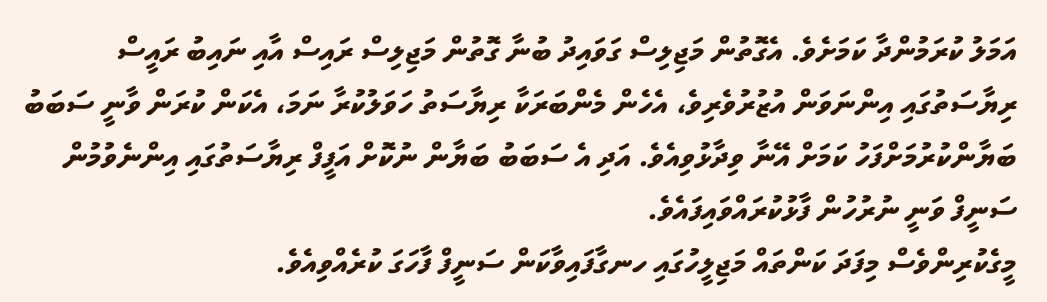އަމަލު ކުރަމުންދާ ކަމަށެވެ. އެގޮތުން މަޖިލިސް ގަވައިދު ބުނާ ގޮތުން މަޖިލިސް ރައިސް އާއި ނައިބު ރައީސް ރިޔާސަތުގައި އިންނަވަން އުޒުރުވެރިވެ، އެހެން މެންބަރަކާ ރިޔާސަތު ހަވަލުކުރާ ނަމަ، އެކަން ކުރަން ވާނީ ސަބަބު ބަޔާންކުރުމަށްފަހު ކަމަށް އޭނާ ވިދާޅުވިއެވެ. އަދި އެ ސަބަބު ބަޔާން ނުކޮށް އަފީފް ރިޔާސަތުގައި އިންނެވުމުން ސަނީފް ވަނީ ނުރުހުން ފާޅުކުރައްވައިފައެވެ.
މީގެކުރިންވެސް މިފަދަ ކަންތައް މަޖިލީހުގައި ހނގާފައިވާކަން ސަނީފް ފާހަގަ ކުރެއްވިއެވެ.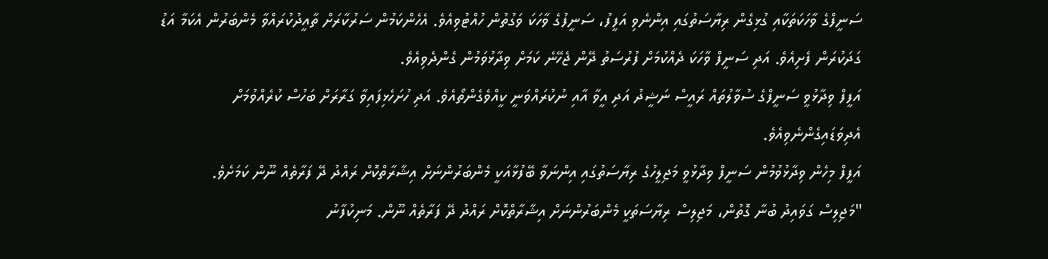ސަނީފްގެ ވާހަކަތަކާއި ގުޅިގެން ރިޔާސަތުގައި އިންނެވި އަފީފު، ސަނީފުގެ ވާހަކަ ވަގުތުން ހުއްޓުވިއެވެ. އެހެންކަމުން ސަރުކާރަށް ތާއީދުކުރައްވާ މެންބަރުން އެކަމާ އަޑު ގަދަކުރަން ފެށިއެވެ. އަދި ސަނީފް ވާހަކަ ދެއްކުމަށް ފުރުސަތު ދޭން ޖެހޭނެ ކަމަށް ވިދާޅުވަމުން ގެންދެވިއެވެ.
އަފީފް ވިދާޅުވީ ސަނީފްގެ ސުވާލުތައް ރައީސް ނަޝީދު އަދި އީވާ އާއި ނުކުރައްވަނީ ކީއްވެގެންތޯއެވެ. އަދި ހުށަހެޅިފައިވާ ގަރާރަށް ބަހުސް ކުރެއްވުމަށް އެދިވަޑައިގެންނެވިއެވެ.
އަފީފް މިހެން ވިދާޅުވުމުން ސަނީފް ވިދާޅުވީ މަޖިލީހުގެ ރިޔާސަތުގައި އިންނަވާ ބޭފުޅާއަކީ މެންބަރުންނަށް އިޝާރާތްކޮށް ރައްދު ދޭ ފަރާތެއް ނޫން ކަމަށެވެ.
"މަޖިލިސް ގަވައިދު ބުނާ ގޮތުން، މަޖިލިސް ރިޔާސަތަކީ މެންބަރުންނަށް އިޝާރާތްކޮށް ރައްދު ދޭ ފަރާތެއް ނޫން. މަނިކުފާނު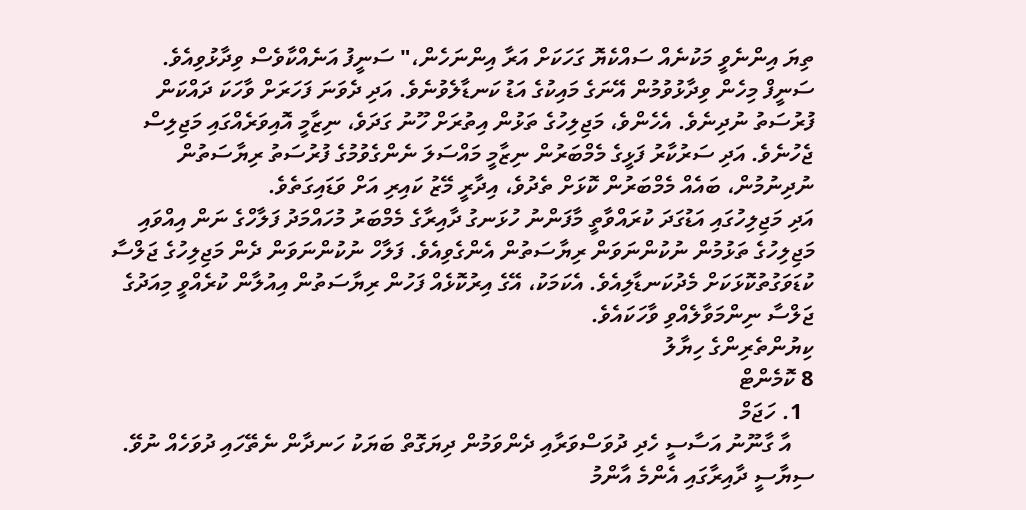ތިޔަ އިންނެވީ މަކުނެއް ސައްކެޔޮ ގަހަކަށް އަރާ އިންނަހެން،" ސަނީފު އަނެއްކާވެސް ވިދާޅުވިއެވެ.
ސަނީފް މިހެން ވިދާޅުވުމުން އޭނަގެ މައިކުގެ އަޑު ކަނޑާލެވުނެވެ. އަދި ދެވަނަ ފަހަރަށް ވާހަކަ ދައްކަން ފުރުސަތު ނުދިނެވެ. އެހެންވެ، މަޖިލިހުގެ ތަޅުން އިތުރަށް ހޫނު ގަދަވެ، ނިޒާމީ އޮއިވަރެއްގައި މަޖިލިސް ޖެހުނެވެ. އަދި ސަރުކާރު ފަޅީގެ މެމްބަރުން ނިޒާމީ މައްސަލަ ނެންގެވުމުގެ ފުރުސަތު ރިޔާސަތުން ނުދިނުމުން، ބައެއް މެމްބަރުން ކޮޅަށް ތެދުވެ، އިދާރީ މޭޒު ކައިރި އަށް ވަޑައިގަތެވެ.
އަދި މަޖިލިހުގައި އަޑުގަދަ ކުރައްވާތީ މާފަންނު ހުޅަނގު ދާއިރާގެ މެމްބަރު މުހައްމަދު ފަލާހްގެ ނަން އިއްވައި މަޖިލިހުގެ ތަޅުމުން ނުކުންނަވަން ރިޔާސަތުން އެންގެވިއެވެ. ފަލާހް ނުކުންނަވަން ދެން މަޖިލިހުގެ ޖަލްސާ ކުޑަވަގުތުކޮޅަކަށް މެދުކަނޑާލިއެވެ. އެކަމަކު، އޭގެ އިރުކޮޅެއް ފަހުން ރިޔާސަތުން އިއުލާން ކުރެއްވީ މިއަދުގެ ޖަލްސާ ނިންމަވާލެއްވި ވާހަކައެވެ.
ކިޔުންތެރިންގެ ހިޔާލު
8 ކޮމެންޓް
  1. ހަޖަމް
    އާ ގާނޫނު އަސާސީ ހެދި ދުވަސްވަރާއި ދެންވަމުން ދިޔަގޮތް ބަޔަކު ހަނދާން ނެތޭހައި ދުވަހެއް ނުވޭ. ސިޔާސީ ދާއިރާގައި އެންމެ އާންމު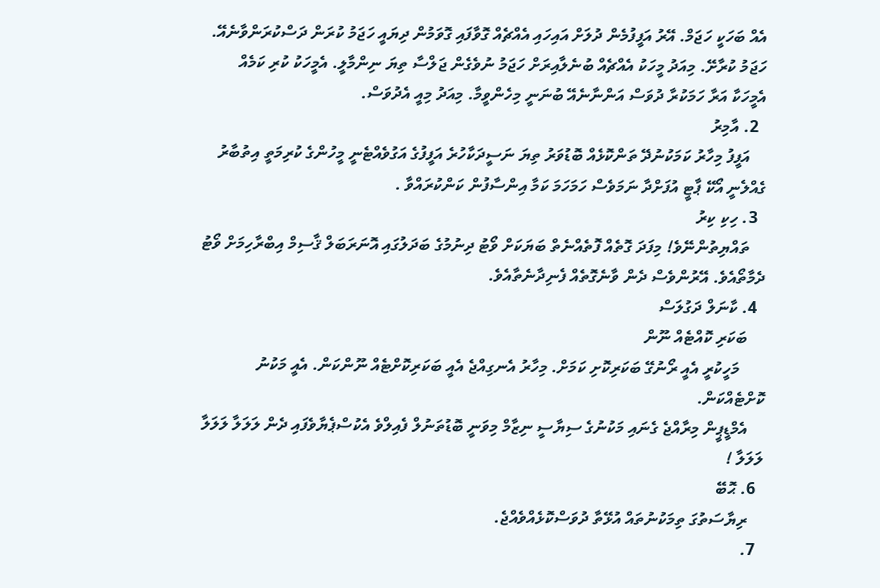އެއް ބަހަކީ ހަޖަމް. އޭރު އަފީފުމެން ދުލަށް އައިހައި އެއްޗެއް ގޮވާފައި ގޮވަމުން ދިޔައީ ހަޖަމު ކުރަން ދަސްކުރަންވާނެއޭ. ހަޖަމު ކުރާށޭ. މިއަދު މީހަކު އެއްޗެއް ބުނެލާއިރަށް ހަޖަމު ނުވެގެން ޖަލްސާ ތިޔަ ނިންމާލީ. އެމީހަކު ކުރި ކަމެއް އެމީހަކާ އަރާ ހަމަކުރާ ދުވަސް އަންނާނެއޭ ބުނަނީ މިހެންވީމާ. މިއަދު މިއީ އެދުވަސް.
  2. އާމިރު
    އަފީފު މިހާރު ކަމަކުނުދޭ ތަންކޮޅެއް ބޮޑުވަރު ތިޔަ ނަސީދަކާހުރެ އަފީފުގެ އަގުވެއްޓެނީ މީހުންގެ ކުރިމަތީ އިތުބާރު ގެއްލެނީ އޯކޭ ޕާޓީ އުފަށްދާ ނަމަވެސް ހަމަހަމަ ކަމާ އިންސާފުން ކަންކުރައްވާ .
  3. ހިކި ކިރު
    ތައްޔިތުންނޭވެ! މިފަދަ ގޮތެއް ފޮތެއްނެތް ބަޔަކަށް ވޯޓު ދިނުމުގެ ބަދަލުގައި އޮނަރަބަލް ޤާސިމް އިބްރާހިމަށް ވޯޓު ދެމާތޯއެވެ. އޭރުންވެސް ދެން ވާނެގޮތެއް ފެނިދާނެތާއެވެ.
  4. ކާނަލް ދަގުލަސް
    ބަކަރި ކޮއްޓެއް ނޫން
      މަހީކުރީ އެއީ ރޯނުގޭ ބަކަރިކޮށި ކަމަށް. މިހާރު އެނގިއްޖެ އެއީ ބަކަރިކޮށްޓެއް ނޫންކަން. އެއީ މަކުނު ކޮށްޓެއްކަން.
    އެމްޑީޕީން މިރާއްޖެ ގެނައި މަކުނުގެ ސިޔާސީ ނިޒާމް މިވަނީ ބޮޑުތަނުލް ފެއިލްވެ އެކުސްޕެޔާވެފައި ދެން ލަލަލާ ލަލަލާ ލަލަލާ !
  6. ޙޮބޭ
    ރިޔާސަތުގަ ތިމަކުނުތައް އުޅޭތާ ދުވަސްކޮޅެއްވެއްޖެ.
  7.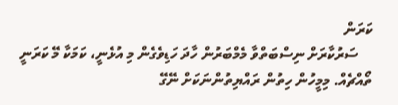ކަރަން
    ސަރުކާރަށް ނިސްބަތްވާ މެމްބަރުން ހާދަ ހަޑިވެގެން މި އުޅެނީ، ކަމަކާ މޭ ކަރަނީ ތޯއްޗެއް. މިމީހުން ހިތުން ރައްޔިތުންނަކަށް ނޭގޭ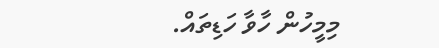މިމީހުން ހާވާ ހަޑިތައް.